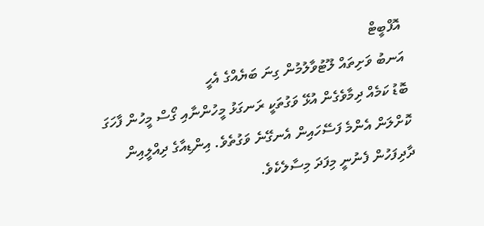އޮފްބީޓް
އަނބު ވަށިތައް ލޫޓުވާލުމުން ގިނަ ބަޔެއްގެ އެހީ
ބޮޑު ކަމެއް ދިމާވެގެން އުޅޭ ވަގުތަކީ ރަނގަޅު މީހުންނާއި ގޯސް މީހުން ފާހަގަ ކޮށްލަން އެންމެ ފަސޭހައިން އެނގޭނެ ވަގުތެވެ. އިންޑިއާގެ ދިއްލީއިން ދާދިފަހުން ފެނުނީ މިފަދަ މިސާލެކެވެ.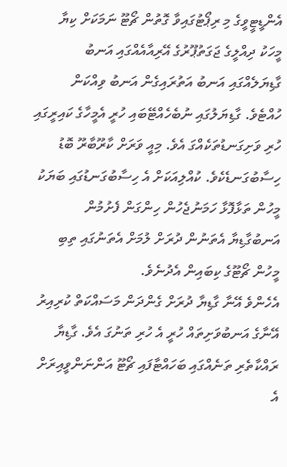އެންޑީޓީވީގެ މި ރިޕޯޓުގައިވާ ގޮތުން ޗޯޓޫ ނަމަކަށް ކިޔާ މީހަކު ދިއްލީގެ ޖަގަތުޕޫރުގެ އޭރިއާއެއްގައި އަނބު ގާޑިޔަލެއްގައި އަނބު އަތުރައިގެން އަނބު ވިއްކަން ހުއްޓެވެ. ގާޑިޔަލުގައި ނުބެހެއްޓޭބައި ހުރީ އެމީހާގެ ކައިރީގައި ހުރި ވަށިގަނޑުތަކެއްގަ އެވެ. މިއީ ވަރަށް ކާރޫބާރޫ ބޮޑު ހިސާބުގަނޑެކެވެ. ކުއްލިއަކަށް އެ ހިސާބުގަނޑުގައި ބަޔަކު މީހުން ތަޅާފޮޅާ ހަމަނުޖެހުން ހިންގަން ފެށުމުން އަނބުގާޑިޔާ އެތަނުން ދުރަށް ލުމަށް އެތަނުގައި ތިބި މީހުން ޗޯޓޫގެ ކިބައިން އެދުނެވެ.
އެހެންވެ އޭނާ ގާޑިޔާ ދުރަށް ގެންދަން މަސައްކަތް ކުރިއިރު އޭނާގެ އަނބުވަށިތައް ހުރީ އެ ހުރި ތަނުގަ އެވެ. ގާޑިޔާ ރައްކާތެރި ތަނެއްގައި ބަހައްޓާފައި ޗޯޓޫ އަންނަންވީއިރަށް އެ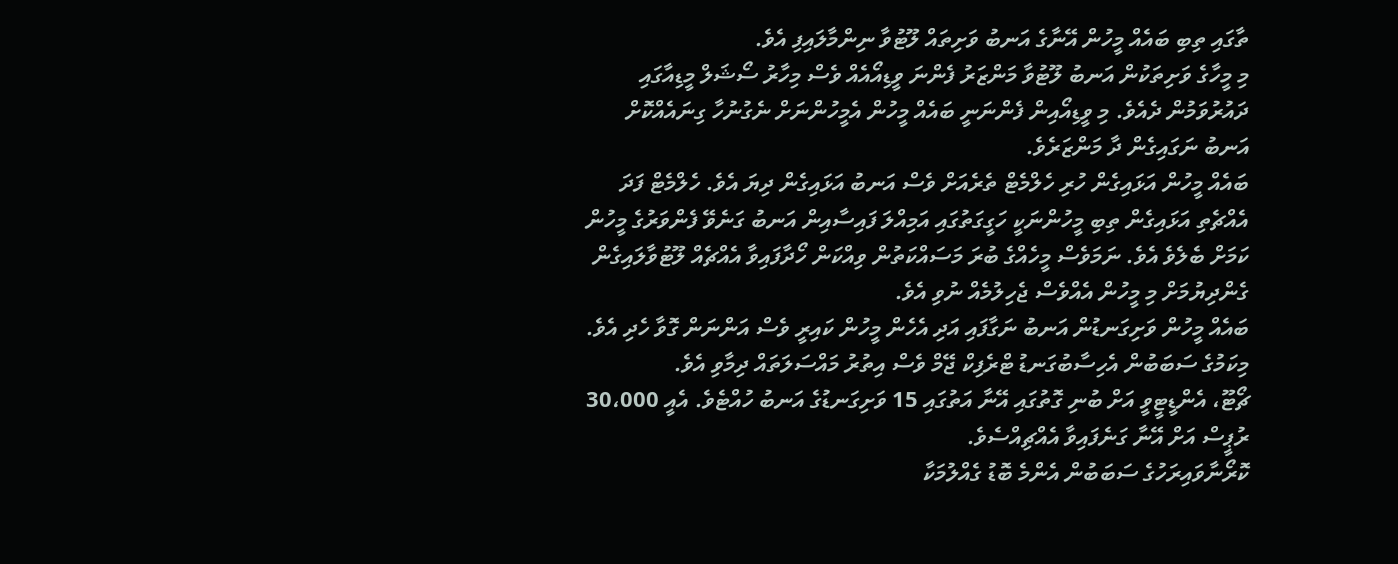ތާގައި ތިބި ބައެއް މީހުން އޭނާގެ އަނބު ވަށިތައް ލޫޓުވާ ނިންމާލައިފި އެވެ.
މި މީހާގެ ވަށިތަކުން އަނބު ލޫޓުވާ މަންޒަރު ފެންނަ ވީޑިއޯއެއް ވެސް މިހާރު ސޯޝަލް މީޑިއާގައި ދައުރުވަމުން ދެއެވެ. މި ވީޑިއޯއިން ފެންނަނީ ބައެއް މީހުން އެމީހުންނަށް ނެގުނުހާ ގިނައެއްކޮށް އަނބު ނަގައިގެން ދާ މަންޒަރެވެ.
ބައެއް މީހުން އަޅައިގެން ހުރި ހެލްމެޓް ތެރެއަށް ވެސް އަނބު އަޅައިގެން ދިޔަ އެވެ. ހެލްމެޓް ފަދަ އެއްޗެތި އަޅައިގެން ތިބި މީހުންނަކީ ހަގީގަތުގައި އަމިއްލަ ފައިސާއިން އަނބު ގަނެވޭ ފެންވަރުގެ މީހުން ކަމަށް ބެލެވެ އެވެ. ނަމަވެސް މީހެއްގެ ބުރަ މަސައްކަތުން ވިއްކަން ހޯދާފައިވާ އެއްޗެއް ލޫޓުވާލައިގެން ގެންދިޔުމަށް މި މީހުން އެއްވެސް ޖެހިލުމެއް ނުވި އެވެ.
ބައެއް މީހުން ވަށިގަނޑުން އަނބު ނަގާފައި އަދި އެހެން މީހުން ކައިރީ ވެސް އަންނަން ގޮވާ ހެދި އެވެ. މިކަމުގެ ސަބަބުން އެހިސާބުގަނޑު ޓްރެފިކް ޖޭމް ވެސް އިތުރު މައްސަލަތައް ދިމާވި އެވެ.
ޗޯޓޫ، އެންޑީޓީވީ އަށް ބުނި ގޮތުގައި އޭނާ އަތުގައި 15 ވަށިގަނޑުގެ އަނބު ހުއްޓެވެ. އެއީ 30،000 ރުޕީސް އަށް އޭނާ ގަނެފައިވާ އެއްޗިއްސެވެ.
ކޮރޯނާވައިރަހުގެ ސަބަބުން އެންމެ ބޮޑު ގެއްލުމަކާ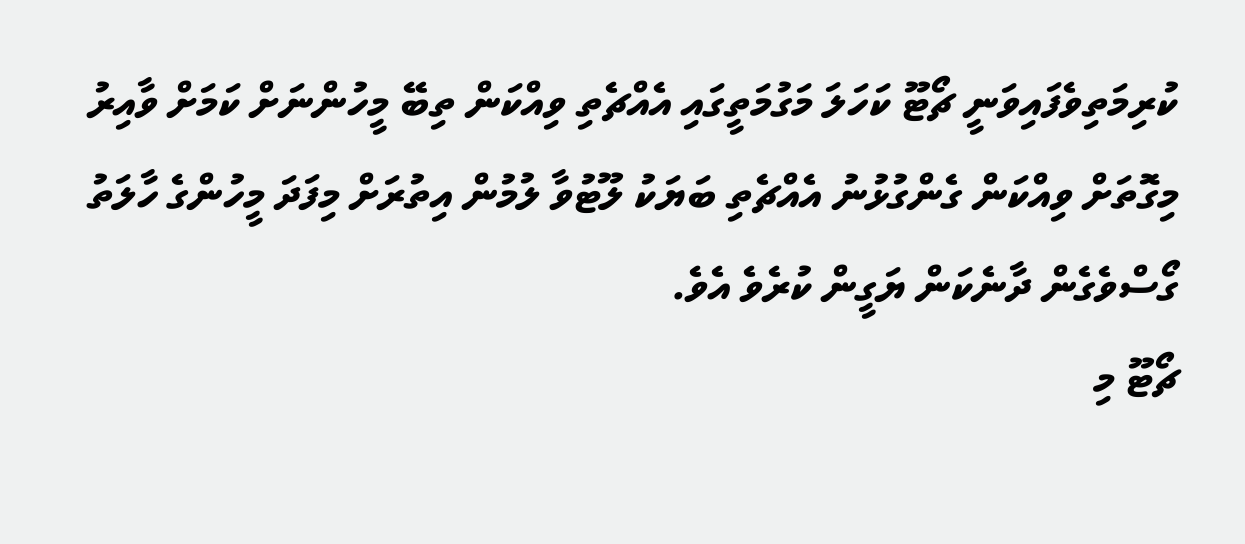ކުރިމަތިވެފައިވަނީ ޗޯޓޫ ކަހަލަ މަގުމަތީގައި އެއްޗެތި ވިއްކަން ތިބޭ މީހުންނަށް ކަމަށް ވާއިރު މިގޮތަށް ވިއްކަން ގެންގުޅުނު އެއްޗެތި ބަޔަކު ލޫޓުވާ ލުމުން އިތުރަށް މިފަދަ މީހުންގެ ހާލަތު ގޯސްވެގެން ދާނެކަން ޔަގީން ކުރެވެ އެވެ.
ޗޯޓޫ މި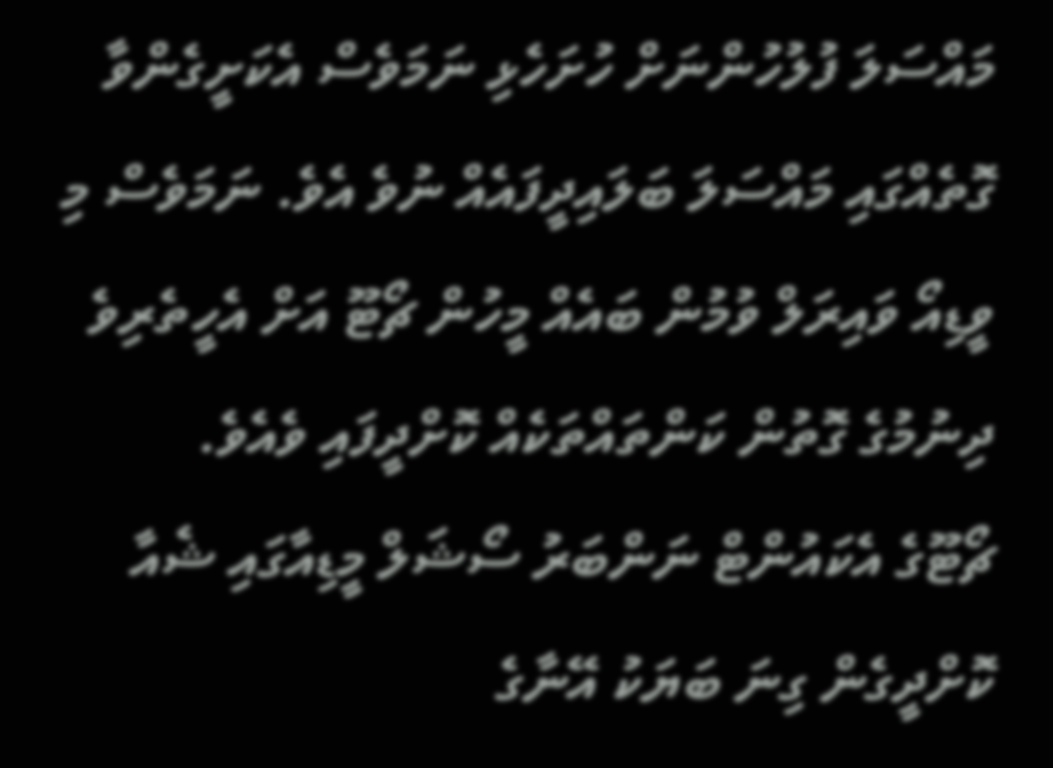މައްސަލަ ފުލުހުންނަށް ހުށަހެޅި ނަމަވެސް އެކަށީގެންވާ ގޮތެއްގައި މައްސަލަ ބަލައިދީފައެއް ނުވެ އެވެ. ނަމަވެސް މި ވީޑިއޯ ވައިރަލް ވުމުން ބައެއް މީހުން ޗޯޓޫ އަށް އެހީތެރިވެ ދިނުމުގެ ގޮތުން ކަންތައްތަކެއް ކޮށްދީފައި ވެއެވެ.
ޗޯޓޫގެ އެކައުންޓް ނަންބަރު ސޯޝަލް މީޑިއާގައި ޝެއާ ކޮށްދީގެން ގިނަ ބަޔަކު އޭނާގެ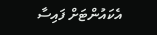އެކައުންޓަށް ފައިސާ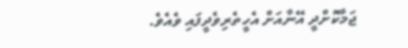ޖަމާކޮށްދީ އޭނާއަށް އެހީތެރިވެދީފައި ވެއެވެ.